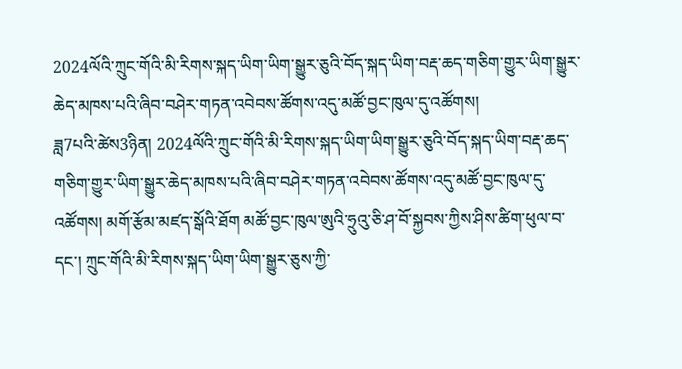2024ལོའི་ཀྲུང་གོའི་མི་རིགས་སྐད་ཡིག་ཡིག་སྒྱུར་ཅུའི་བོད་སྐད་ཡིག་བརྡ་ཆད་གཅིག་གྱུར་ཡིག་སྒྱུར་ཆེད་མཁས་པའི་ཞིབ་བཤེར་གཏན་འབེབས་ཚོགས་འདུ་མཚོ་བྱང་ཁུལ་དུ་འཚོགས།
ཟླ7པའི་ཚེས3ཉིན། 2024ལོའི་ཀྲུང་གོའི་མི་རིགས་སྐད་ཡིག་ཡིག་སྒྱུར་ཅུའི་བོད་སྐད་ཡིག་བརྡ་ཆད་གཅིག་གྱུར་ཡིག་སྒྱུར་ཆེད་མཁས་པའི་ཞིབ་བཤེར་གཏན་འབེབས་ཚོགས་འདུ་མཚོ་བྱང་ཁུལ་དུ་འཚོགས། མགོ་རྩོམ་མཛད་སྒོའི་ཐོག མཚོ་བྱང་ཁུལ་ཨུའི་ཧྲུའུ་ཅི་ཤ་བོ་སྐྱབས་ཀྱིས་ཤིས་ཚིག་ཕུལ་བ་དང་། ཀྲུང་གོའི་མི་རིགས་སྐད་ཡིག་ཡིག་སྒྱུར་ཅུས་ཀྱི་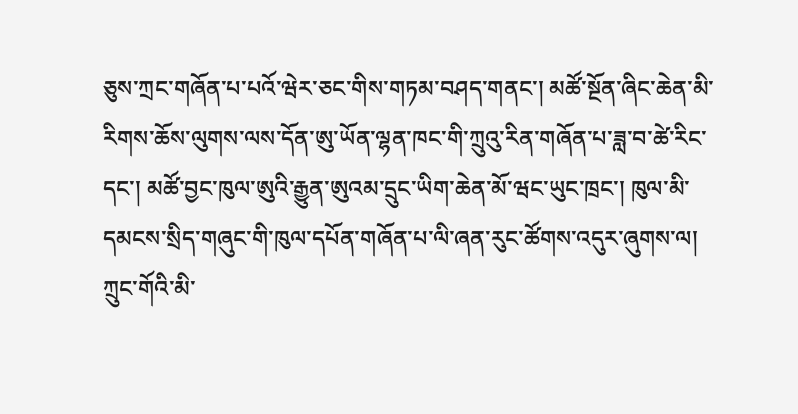ཅུས་ཀྲང་གཞོན་པ་པའོ་ཝེར་ཅང་གིས་གཏམ་བཤད་གནང་། མཚོ་སྔོན་ཞིང་ཆེན་མི་རིགས་ཆོས་ལུགས་ལས་དོན་ཨུ་ཡོན་ལྷན་ཁང་གི་ཀྲུའུ་རིན་གཞོན་པ་ཟླ་བ་ཚེ་རིང་དང་། མཚོ་བྱང་ཁུལ་ཨུའི་རྒྱུན་ཨུའམ་དྲུང་ཡིག་ཆེན་མོ་ཝང་ཡུང་ཁྲང་། ཁུལ་མི་དམངས་སྲིད་གཞུང་གི་ཁུལ་དཔོན་གཞོན་པ་ལི་ཞན་རུང་ཚོགས་འདུར་ཞུགས་ལ། ཀྲུང་གོའི་མི་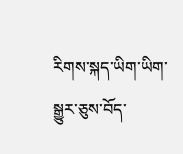རིགས་སྐད་ཡིག་ཡིག་སྒྱུར་ཅུས་བོད་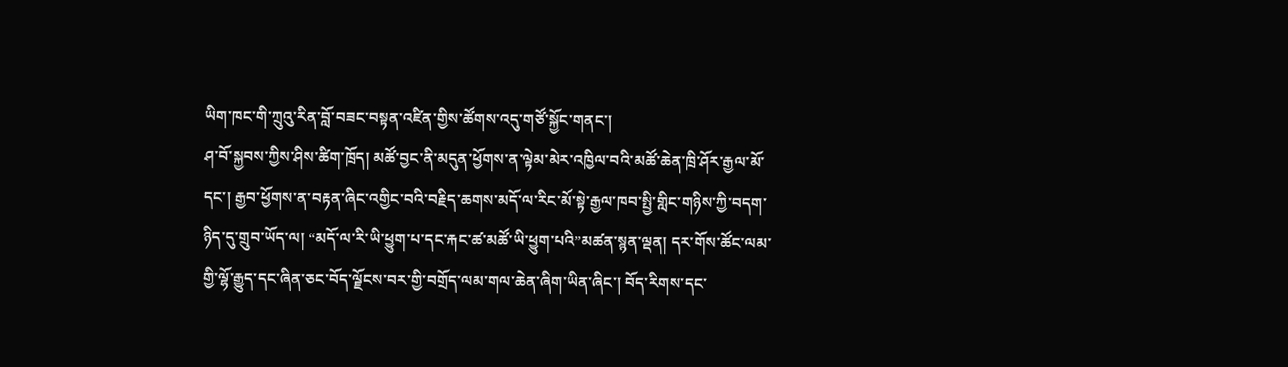ཡིག་ཁང་གི་ཀྲུའུ་རིན་བློ་བཟང་བསྟན་འཛིན་གྱིས་ཚོགས་འདུ་གཙོ་སྐྱོང་གནང་།
ཤ་བོ་སྐྱབས་ཀྱིས་ཤིས་ཚིག་ཁྲོད། མཚོ་བྱང་ནི་མདུན་ཕྱོགས་ན་ལྟེམ་མེར་འཁྱིལ་བའི་མཚོ་ཆེན་ཁྲི་ཤོར་རྒྱལ་མོ་དང་། རྒྱབ་ཕྱོགས་ན་བརྟན་ཞིང་འགྱིང་བའི་བརྗིད་ཆགས་མདོ་ལ་རིང་མོ་སྟེ་རྒྱལ་ཁབ་སྤྱི་གླིང་གཉིས་ཀྱི་བདག་ཉིད་དུ་གྲུབ་ཡོད་ལ། “མདོ་ལ་རི་ཡི་ཕྱུག་པ་དང་རྐང་ཚ་མཚོ་ཡི་ཕྱུག་པའི”མཚན་སྙན་ལྡན། དར་གོས་ཚོང་ལམ་གྱི་ལྷོ་རྒྱུད་དང་ཞིན་ཅང་བོད་ལྗོངས་བར་གྱི་བགྲོད་ལམ་གལ་ཆེན་ཞིག་ཡིན་ཞིང་། བོད་རིགས་དང་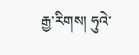རྒྱ་རིགས། ཧུའེ་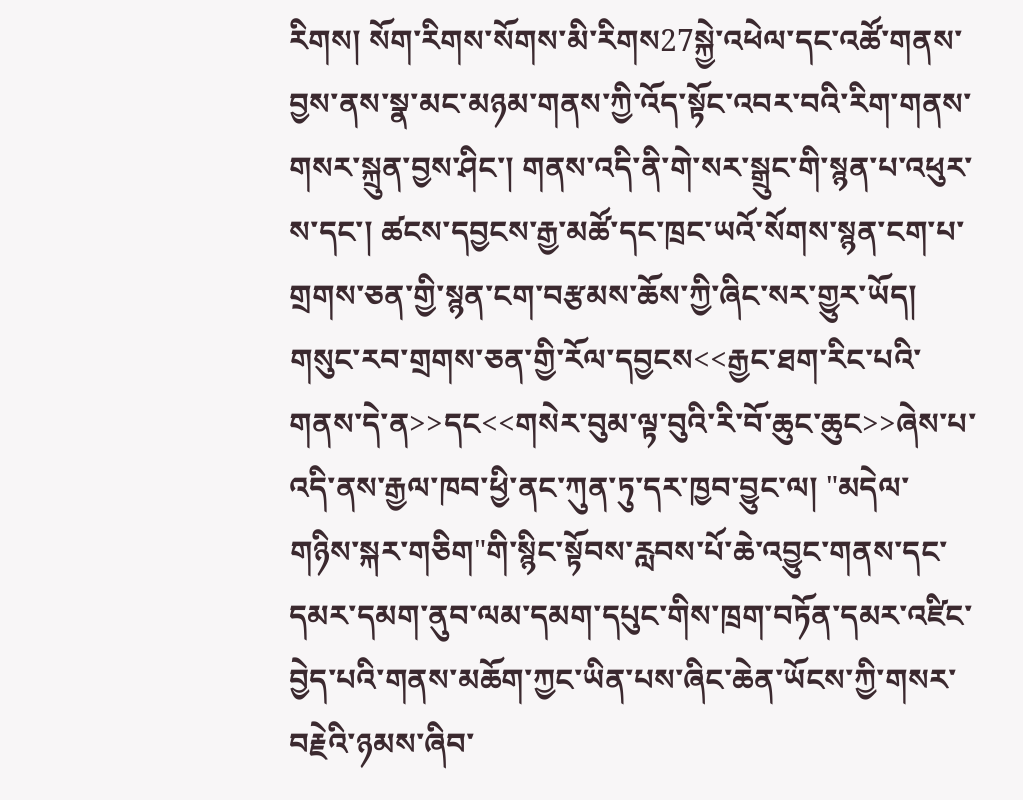རིགས། སོག་རིགས་སོགས་མི་རིགས27སྐྱེ་འཕེལ་དང་འཚོ་གནས་བྱས་ནས་སྣ་མང་མཉམ་གནས་ཀྱི་འོད་སྟོང་འབར་བའི་རིག་གནས་གསར་སྐྲུན་བྱས་ཤིང་། གནས་འདི་ནི་གེ་སར་སྒྲུང་གི་སྙན་པ་འཕུར་ས་དང་། ཚངས་དབྱངས་རྒྱ་མཚོ་དང་ཁྲང་ཡའོ་སོགས་སྙན་ངག་པ་གྲགས་ཅན་གྱི་སྙན་ངག་བརྩམས་ཆོས་ཀྱི་ཞིང་སར་གྱུར་ཡོད། གསུང་རབ་གྲགས་ཅན་གྱི་རོལ་དབྱངས<<རྒྱང་ཐག་རིང་པའི་གནས་དེ་ན>>དང<<གསེར་བུམ་ལྟ་བུའི་རི་བོ་ཆུང་ཆུང>>ཞེས་པ་འདི་ནས་རྒྱལ་ཁབ་ཕྱི་ནང་ཀུན་ཏུ་དར་ཁྱབ་བྱུང་ལ། "མདེལ་གཉིས་སྐར་གཅིག"གི་སྙིང་སྟོབས་རླབས་པོ་ཆེ་འབྱུང་གནས་དང་དམར་དམག་ནུབ་ལམ་དམག་དཔུང་གིས་ཁྲག་བཏོན་དམར་འཛིང་བྱེད་པའི་གནས་མཆོག་ཀྱང་ཡིན་པས་ཞིང་ཆེན་ཡོངས་ཀྱི་གསར་བརྗེའི་ཉམས་ཞིབ་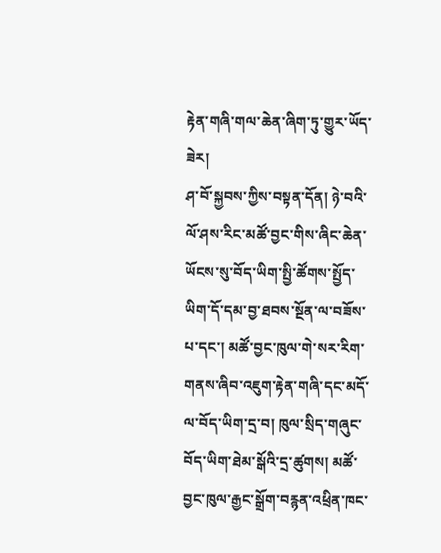རྟེན་གཞི་གལ་ཆེན་ཞིག་ཏུ་གྱུར་ཡོད་ཟེར།
ཤ་བོ་སྐྱབས་ཀྱིས་བསྟན་དོན། ཉེ་བའི་ལོ་ཤས་རིང་མཚོ་བྱང་གིས་ཞིང་ཆེན་ཡོངས་སུ་བོད་ཡིག་སྤྱི་ཚོགས་སྤྱོད་ཡིག་དོ་དམ་བྱ་ཐབས་སྔོན་ལ་བཟོས་པ་དང་། མཚོ་བྱང་ཁུལ་གེ་སར་རིག་གནས་ཞིབ་འཇུག་རྟེན་གཞི་དང་མདོ་ལ་བོད་ཡིག་དྲ་བ། ཁུལ་སྲིད་གཞུང་བོད་ཡིག་ཐེམ་སྒོའི་དྲ་ཚུགས། མཚོ་བྱང་ཁུལ་རྒྱང་སྒྲོག་བརྙན་འཕྲིན་ཁང་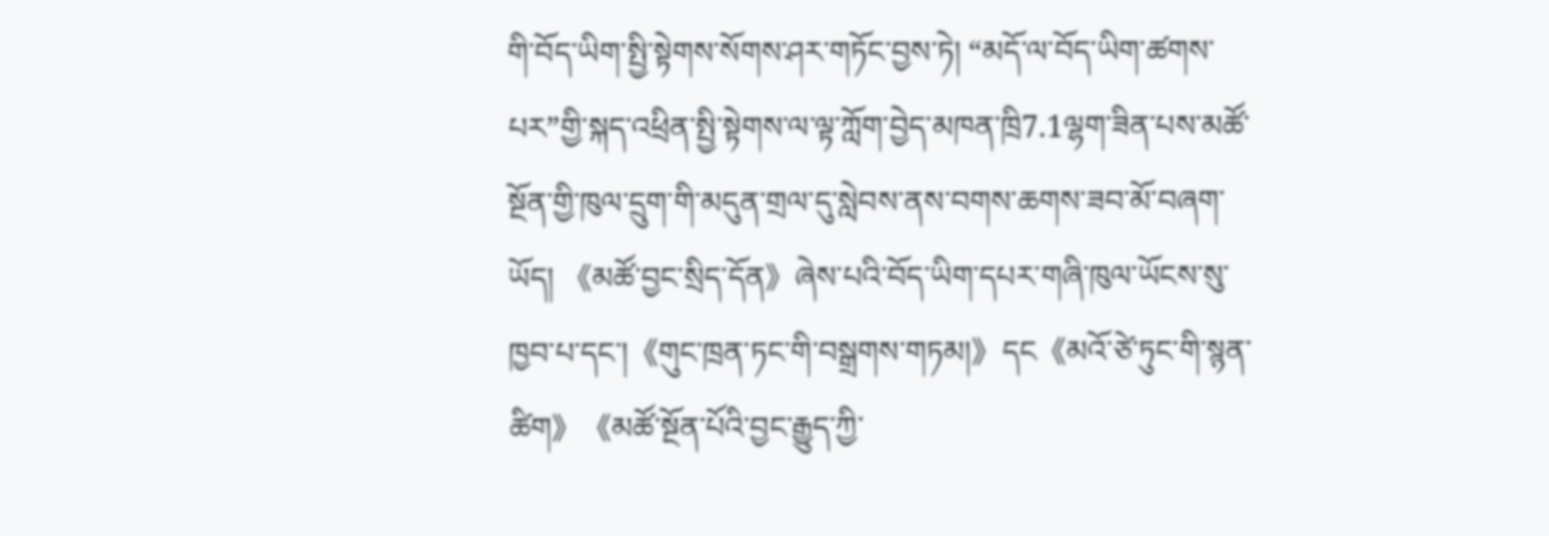གི་བོད་ཡིག་སྤྱི་སྟེགས་སོགས་ཤར་གཏོང་བྱས་ཏེ། “མདོ་ལ་བོད་ཡིག་ཚགས་པར”གྱི་སྐད་འཕྲིན་སྤྱི་སྟེགས་ལ་ལྟ་ཀློག་བྱེད་མཁན་ཁྲི7.1ལྷག་ཟིན་པས་མཚོ་སྔོན་གྱི་ཁུལ་དྲུག་གི་མདུན་གྲལ་དུ་སླེབས་ནས་བགས་ཆགས་ཟབ་མོ་བཞག་ཡོད། 《མཚོ་བྱང་སྲིད་དོན》ཞེས་པའི་བོད་ཡིག་དཔར་གཞི་ཁུལ་ཡོངས་སུ་ཁྱབ་པ་དང་།《གུང་ཁྲན་ཏང་གི་བསྒྲགས་གཏམ།》དང《མའོ་ཙེ་ཏུང་གི་སྙན་ཚིག》《མཚོ་སྔོན་པོའི་བྱང་རྒྱུད་ཀྱི་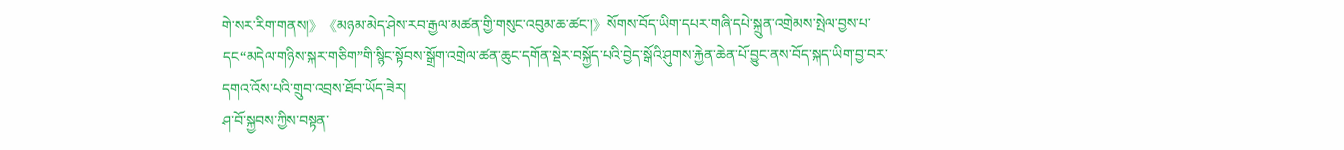གེ་སར་རིག་གནས།》《མཉམ་མེད་ཤེས་རབ་རྒྱལ་མཚན་གྱི་གསུང་འབུམ་ཆ་ཚང་།》སོགས་བོད་ཡིག་དཔར་གཞི་དཔེ་སྐྲུན་འགྲེམས་སྤེལ་བྱས་པ་དང“མདེལ་གཉིས་སྐར་གཅིག”གི་སྙིང་སྟོབས་སྒྲོག་འགྲེལ་ཚན་ཆུང་དགོན་སྡེར་བསྐྱོད་པའི་བྱེད་སྒོའི་ཤུགས་རྐྱེན་ཆེན་པོ་བྱུང་ནས་བོད་སྐད་ཡིག་བྱ་བར་དགའ་འོས་པའི་གྲུབ་འབྲས་ཐོབ་ཡོད་ཟེར།
ཤ་བོ་སྐྱབས་ཀྱིས་བསྟན་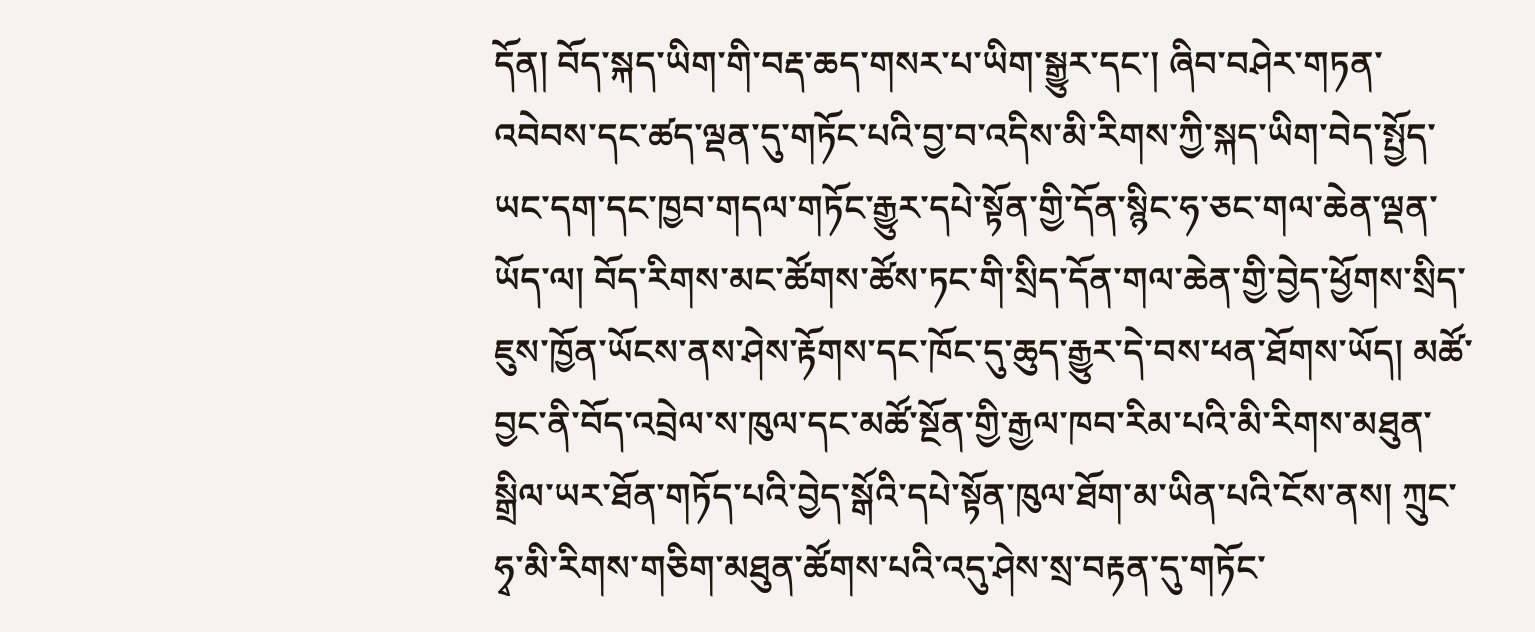དོན། བོད་སྐད་ཡིག་གི་བརྡ་ཆད་གསར་པ་ཡིག་སྒྱུར་དང་། ཞིབ་བཤེར་གཏན་འབེབས་དང་ཚད་ལྡན་དུ་གཏོང་པའི་བྱ་བ་འདིས་མི་རིགས་ཀྱི་སྐད་ཡིག་བེད་སྤྱོད་ཡང་དག་དང་ཁྱབ་གདལ་གཏོང་རྒྱུར་དཔེ་སྟོན་གྱི་དོན་སྙིང་ཧ་ཅང་གལ་ཆེན་ལྡན་ཡོད་ལ། བོད་རིགས་མང་ཚོགས་ཚོས་ཏང་གི་སྲིད་དོན་གལ་ཆེན་གྱི་བྱེད་ཕྱོགས་སྲིད་ཇུས་ཁྱོན་ཡོངས་ནས་ཤེས་རྟོགས་དང་ཁོང་དུ་ཆུད་རྒྱུར་དེ་བས་ཕན་ཐོགས་ཡོད། མཚོ་བྱང་ནི་བོད་འབྲེལ་ས་ཁུལ་དང་མཚོ་སྔོན་གྱི་རྒྱལ་ཁབ་རིམ་པའི་མི་རིགས་མཐུན་སྒྲིལ་ཡར་ཐོན་གཏོད་པའི་བྱེད་སྒོའི་དཔེ་སྟོན་ཁུལ་ཐོག་མ་ཡིན་པའི་ངོས་ནས། ཀྲུང་ཧྭ་མི་རིགས་གཅིག་མཐུན་ཚོགས་པའི་འདུ་ཤེས་སྲ་བརྟན་དུ་གཏོང་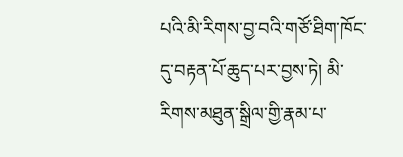པའི་མི་རིགས་བྱ་བའི་གཙོ་ཐིག་ཁོང་དུ་བརྟན་པོ་ཆུད་པར་བྱས་ཏེ། མི་རིགས་མཐུན་སྒྲིལ་གྱི་རྣམ་པ་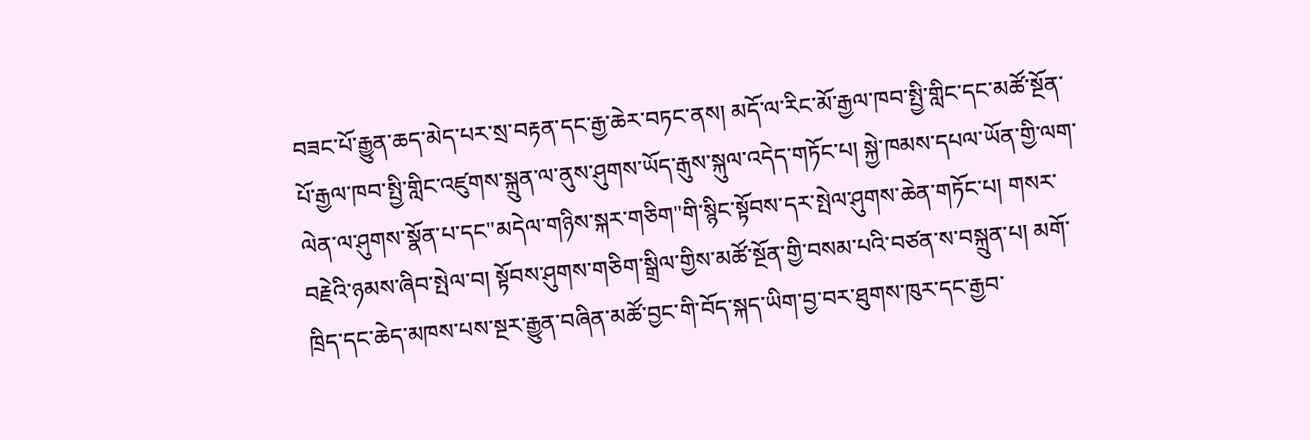བཟང་པོ་རྒྱུན་ཆད་མེད་པར་སྲ་བརྟན་དང་རྒྱ་ཆེར་བཏང་ནས། མདོ་ལ་རིང་མོ་རྒྱལ་ཁབ་སྤྱི་གླིང་དང་མཚོ་སྔོན་པོ་རྒྱལ་ཁབ་སྤྱི་གླིང་འཛུགས་སྐྲུན་ལ་ནུས་ཤུགས་ཡོད་རྒུས་སྐུལ་འདེད་གཏོང་པ། སྐྱེ་ཁམས་དཔལ་ཡོན་གྱི་ལག་ལེན་ལ་ཤུགས་སྣོན་པ་དང"མདེལ་གཉིས་སྐར་གཅིག"གི་སྙིང་སྟོབས་དར་སྤེལ་ཤུགས་ཆེན་གཏོང་པ། གསར་བརྗེའི་ཉམས་ཞིབ་སྤེལ་བ། སྟོབས་ཤུགས་གཅིག་སྒྲིལ་གྱིས་མཚོ་སྔོན་གྱི་བསམ་པའི་བཙན་ས་བསྐྲུན་པ། མགོ་ཁྲིད་དང་ཆེད་མཁས་པས་སྔར་རྒྱུན་བཞིན་མཚོ་བྱང་གི་བོད་སྐད་ཡིག་བྱ་བར་ཐུགས་ཁུར་དང་རྒྱབ་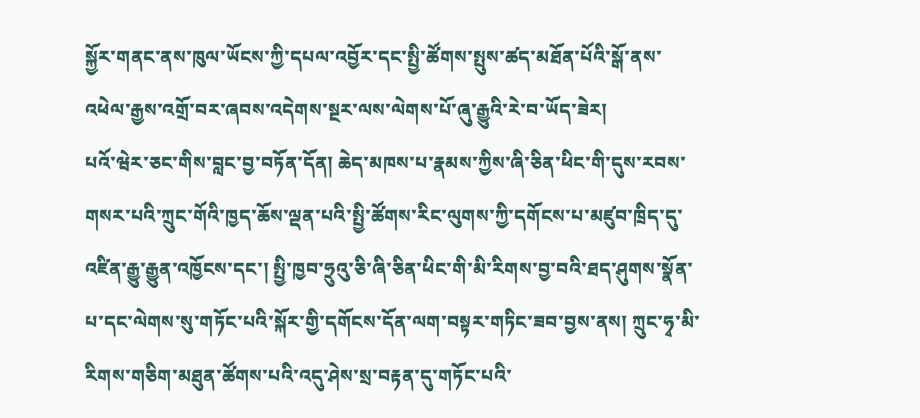སྐྱོར་གནང་ནས་ཁུལ་ཡོངས་ཀྱི་དཔལ་འབྱོར་དང་སྤྱི་ཚོགས་སྤུས་ཚད་མཐོན་པོའི་སྒོ་ནས་འཕེལ་རྒྱས་འགྲོ་བར་ཞབས་འདེགས་སྔར་ལས་ལེགས་པོ་ཞུ་རྒྱུའི་རེ་བ་ཡོད་ཟེར།
པའོ་ཝེར་ཅང་གིས་བླང་བྱ་བཏོན་དོན། ཆེད་མཁས་པ་རྣམས་ཀྱིས་ཞི་ཅིན་ཕིང་གི་དུས་རབས་གསར་པའི་ཀྲུང་གོའི་ཁྱད་ཆོས་ལྡན་པའི་སྤྱི་ཚོགས་རིང་ལུགས་ཀྱི་དགོངས་པ་མཛུབ་ཁྲིད་དུ་འཛིན་རྒྱུ་རྒྱུན་འཁྱོངས་དང་། སྤྱི་ཁྱབ་ཧྲུའུ་ཅི་ཞི་ཅིན་ཕིང་གི་མི་རིགས་བྱ་བའི་ཐད་ཤུགས་སྣོན་པ་དང་ལེགས་སུ་གཏོང་པའི་སྐོར་གྱི་དགོངས་དོན་ལག་བསྟར་གཏིང་ཟབ་བྱས་ནས། ཀྲུང་ཧྭ་མི་རིགས་གཅིག་མཐུན་ཚོགས་པའི་འདུ་ཤེས་སྲ་བརྟན་དུ་གཏོང་པའི་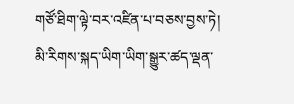གཙོ་ཐིག་ལྟེ་བར་འཛིན་པ་བཅས་བྱས་ཏེ། མི་རིགས་སྐད་ཡིག་ཡིག་སྒྱུར་ཚད་ལྡན་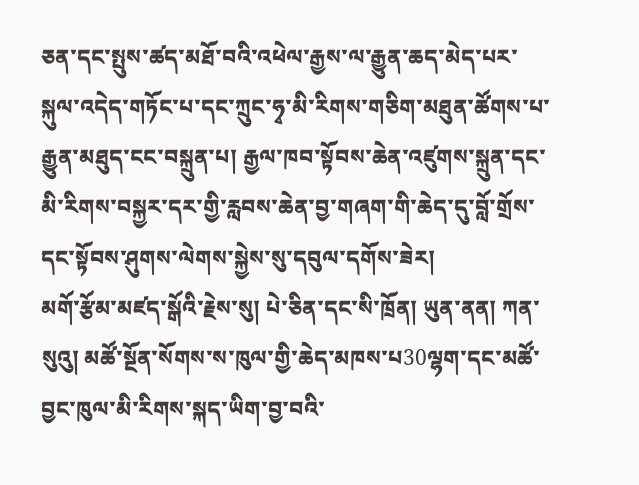ཅན་དང་སྤུས་ཚད་མཐོ་བའི་འཕེལ་རྒྱས་ལ་རྒྱུན་ཆད་མེད་པར་སྐུལ་འདེད་གཏོང་པ་དང་ཀྲུང་ཧྭ་མི་རིགས་གཅིག་མཐུན་ཚོགས་པ་རྒྱུན་མཐུད་ངང་བསྐྲུན་པ། རྒྱལ་ཁབ་སྟོབས་ཆེན་འཛུགས་སྐྲུན་དང་མི་རིགས་བསྐྱར་དར་གྱི་རླབས་ཆེན་བྱ་གཞག་གི་ཆེད་དུ་བློ་གྲོས་དང་སྟོབས་ཤུགས་ལེགས་སྐྱེས་སུ་དབུལ་དགོས་ཟེར།
མགོ་རྩོམ་མཛད་སྒོའི་རྗེས་སུ། པེ་ཅིན་དང་སི་ཁྲོན། ཡུན་ནན། ཀན་སུའུ། མཚོ་སྔོན་སོགས་ས་ཁུལ་གྱི་ཆེད་མཁས་པ30ལྷག་དང་མཚོ་བྱང་ཁུལ་མི་རིགས་སྐད་ཡིག་བྱ་བའི་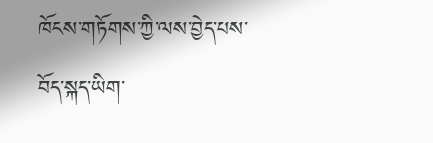ཁོངས་གཏོགས་ཀྱི་ལས་བྱེད་པས་བོད་སྐད་ཡིག་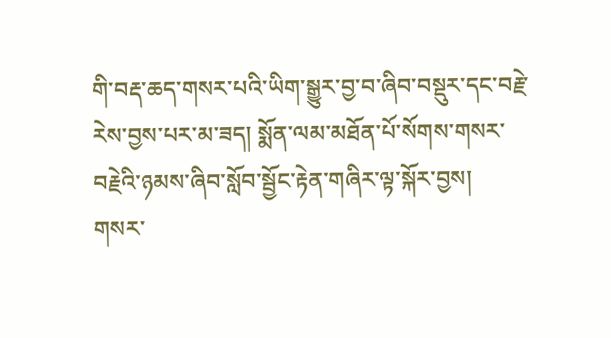གི་བརྡ་ཆད་གསར་པའི་ཡིག་སྒྱུར་བྱ་བ་ཞིབ་བསྡུར་དང་བརྗེ་རེས་བྱས་པར་མ་ཟད། སྨོན་ལམ་མཐོན་པོ་སོགས་གསར་བརྗེའི་ཉམས་ཞིབ་སློབ་སྦྱོང་རྟེན་གཞིར་ལྟ་སྐོར་བྱས།
གསར་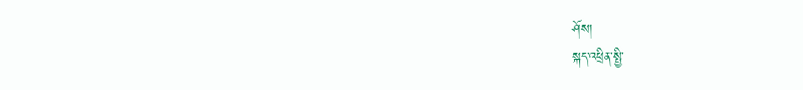ཤོས།
སྐད་འཕྲིན་སྤྱི་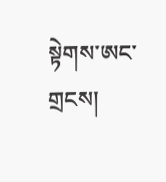སྟེགས་ཨང་གྲངས།